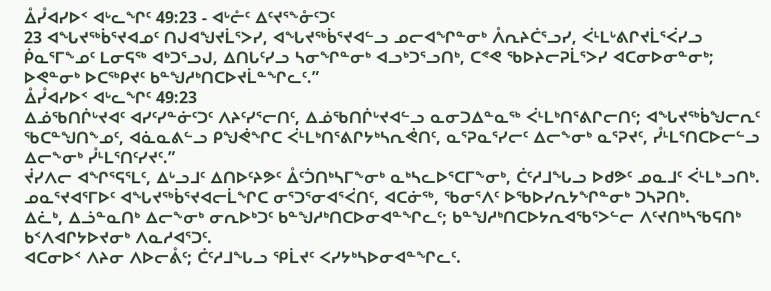ᐂᓮᐊᓯᐅᑉ ᐊᒡᓚᖏᑦ 49:23 - ᐊᒡᓔᑦ ᐃᑦᔪᕐᖕᓁᑦᑐᑦ
23 ᐊᖓᔪᖅᑳᕐᔪᐊᓄᑦ ᑎᒍᐊᖑᔪᒫᕐᐳᓯ, ᐊᖓᔪᖅᑳᕐᔪᐊᓪᓗ ᓄᓕᐊᖏᓐᓂᒃ ᐰᕆᔨᑖᕐᓗᓯ, ᐹᒻᒪᒡᕕᒋᔪᒫᕐᐹᓯᓗ ᑮᓇᕐᒥᖕᓄᑦ ᒪᓂᕋᖅ ᐊᒃᑐᕐᓗᒍ, ᐃᑎᒐᑦᓯᓗ ᓴᓂᖏᓐᓂᒃ ᐊᓗᒃᑐᕐᓗᑎᒃ, ᑕᕝᕙ ᖃᐅᔨᓕᕈᒫᕐᐳᓯ ᐊᑕᓂᐅᓂᓐᓂᒃ; ᐅᕙᓐᓂᒃ ᐅᑕᖅᑭᔪᑦ ᑲᓐᖑᓱᒃᑎᑕᐅᔪᒫᓐᖏᓚᑦ.”
ᐂᓮᐊᓯᐅᑉ ᐊᒡᓚᖏᑦ 49:23
ᐃᓅᖃᑎᒌᒡᔪᐊᑦ ᐊᓯᑦᓯᓐᓃᑦᑐᑦ ᐱᔨᑦᓯᕐᓕᑎᑦ, ᐃᓅᖃᑎᒌᒡᔪᐊᓪᓗ ᓇᓂᑐᐃᓐᓇᖅ ᐹᒻᒪᒃᑎᕐᕕᒋᓕᑎᑦ; ᐊᖓᔪᖅᑳᖑᓕᕆᑦ ᖃᑕᓐᖑᑎᖕᓄᑦ, ᐊᓈᓇᕕᓪᓗ ᑭᖑᕚᖏᑕ ᐹᒻᒪᒃᑎᕐᕕᒋᔭᒃᓴᕆᕚᑎᑦ, ᓇᕐᕈᓇᕐᓯᓕᑦ ᐃᓕᖕᓂᒃ ᓇᕐᕈᔪᑦ, ᓮᒻᒪᕐᑎᑕᐅᓕᓪᓗ ᐃᓕᖕᓂᒃ ᓮᒻᒪᕐᑎᑦᓯᔪᑦ.”
ᔫᓯᐱᓕ ᐊᖏᕐᕋᕐᒪᑦ, ᐃᒡᓗᒧᑦ ᐃᑎᐅᑦᔨᕗᑦ ᐂᑦᑑᑎᒃᓴᒥᖕᓂᒃ ᓇᒃᓴᓚᐅᕐᑕᒥᖕᓂᒃ, ᑖᑦᓱᒧᖓᓗ ᐅᑯᕗᑦ ᓄᓇᒧᑦ ᐹᒻᒪᒃᓗᑎᒃ.
ᓄᓇᕐᔪᐊᕐᒥᐅᑦ ᐊᖓᔪᖅᑳᕐᔪᐊᓕᒫᖏᑕ ᓂᕐᑐᕐᓂᐊᕐᐹᑎᑦ, ᐊᑕᓃᖅ, ᖃᓂᕐᐱᑦ ᐅᖃᐅᓯᕆᔭᖏᓐᓂᒃ ᑐᓴᕈᑎᒃ.
ᐃᓛᒃ, ᐃᓘᓐᓇᑎᒃ ᐃᓕᖕᓂᒃ ᓂᕆᐅᒃᑐᑦ ᑲᓐᖑᓱᒃᑎᑕᐅᓂᐊᓐᖏᓚᑦ; ᑲᓐᖑᓱᒃᑎᑕᐅᔭᕆᐊᖃᕐᐳᓪᓕ ᐱᑦᔪᑎᒃᓴᖃᕋᑎᒃ ᑲᑉᐱᐊᒋᔭᐅᔪᓂᒃ ᐱᓇᓱᐊᕐᑐᑦ.
ᐊᑕᓂᐅᑉ ᐱᔨᓂ ᐱᐅᓕᕔᑦ; ᑖᑦᓱᒧᖓᓗ ᕿᒫᔪᑦ ᐸᓯᔭᒃᓴᐅᓂᐊᓐᖏᓚᑦ.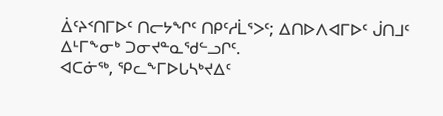ᐄᑦᔨᑉᑎᒥᐅᑦ ᑎᓕᔭᖏᑦ ᑎᑭᑦᓱᒫᕐᐳᑦ; ᐃᑎᐅᐱᐊᒥᐅᑦ ᒎᑎᒧᑦ ᐃᒻᒥᖕᓂᒃ ᑐᓂᔪᓐᓇᖁᓪᓗᒋᑦ.
ᐊᑕᓃᖅ, ᕿᓚᖕᒥᐅᒐᓴᒃᔪᐃᑦ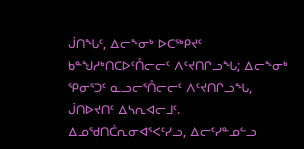ᒎᑎᖓᑦ, ᐃᓕᖕᓂᒃ ᐅᑕᖅᑭᔪᑦ ᑲᓐᖑᓱᒃᑎᑕᐅᑦᑍᓕᓕᑦ ᐱᑦᔪᑎᒋᓗᖓ; ᐃᓕᖕᓂᒃ ᕿᓂᕐᑐᑦ ᓇᓗᓕᕐᑍᓕᓕᑦ ᐱᑦᔪᑎᒋᓗᖓ, ᒎᑎᐅᔪᑎᑦ ᐃᓴᕆᐊᓕᒧᑦ.
ᐃᓄᖁᑎᑖᕆᓂᐊᕐᐸᑦᓯᓗ, ᐃᓕᑦᓯᓐᓄᓪᓗ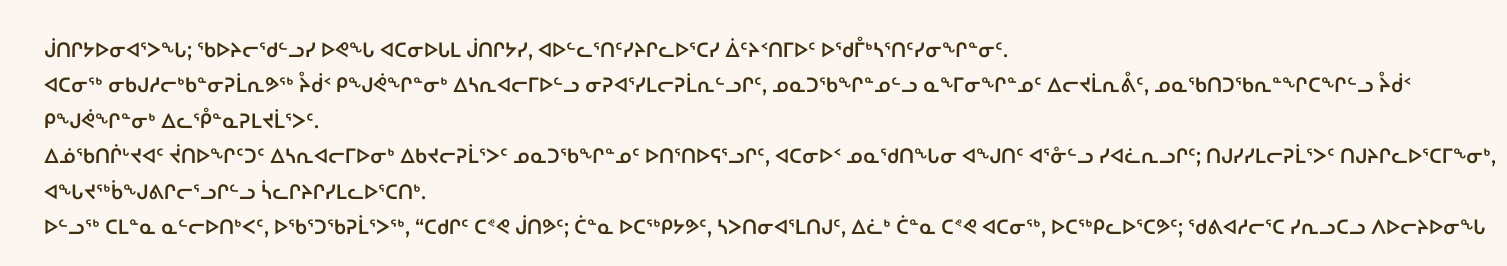ᒎᑎᒋᔭᐅᓂᐊᕐᐳᖓ; ᖃᐅᔨᓕᖁᓪᓗᓯ ᐅᕙᖓ ᐊᑕᓂᐅᒐᒪ ᒎᑎᒋᔭᓯ, ᐊᐅᓪᓚᕐᑎᑦᓯᔨᒋᓚᐅᕐᑕᓯ ᐄᑦᔨᑉᑎᒥᐅᑦ ᐅᖁᒤᒃᓴᕐᑎᑦᓯᓂᖏᓐᓂᑦ.
ᐊᑕᓂᖅ ᓂᑲᒍᓱᓕᒃᑲᓐᓂᕈᒫᕆᕗᖅ ᔧᑰᑉ ᑭᖑᕚᖏᓐᓂᒃ ᐃᓴᕆᐊᓕᒥᐅᓪᓗ ᓂᕈᐊᕐᓯᒪᓕᕈᒫᕆᓪᓗᒋᑦ, ᓄᓇᑐᖃᖏᓐᓄᓪᓗ ᓇᖕᒥᓂᖏᓐᓄᑦ ᐃᓕᔪᒫᕆᕔᑦ, ᓄᓇᖃᑎᑐᖃᕆᓐᖏᑕᖏᓪᓗ ᔧᑰᑉ ᑭᖑᕚᖏᓐᓂᒃ ᐃᓚᕾᓐᓇᕈᒪᔪᒫᕐᐳᑦ.
ᐃᓅᖃᑎᒌᒡᔪᐊᑦ ᔫᑎᐅᖏᑦᑐᑦ ᐃᓴᕆᐊᓕᒥᐅᓂᒃ ᐃᑲᔪᓕᕈᒫᕐᐳᑦ ᓄᓇᑐᖃᖏᓐᓄᑦ ᐅᑎᕐᑎᐅᕋᕐᓗᒋᑦ, ᐊᑕᓂᐅᑉ ᓄᓇᖁᑎᖓᓂ ᐊᖑᑎᑦ ᐊᕐᓁᓪᓗ ᓯᐊᓛᕆᓗᒋᑦ; ᑎᒍᓯᓯᒪᓕᕈᒫᕐᐳᑦ ᑎᒍᔨᒋᓚᐅᕐᑕᒥᖕᓂᒃ, ᐊᖓᔪᖅᑳᖑᕕᒋᓕᕐᓗᒋᓪᓗ ᓵᓚᒋᔨᒋᓯᒪᓚᐅᕐᑕᑎᒃ.
ᐅᓪᓗᖅ ᑕᒪᓐᓇ ᓇᓪᓕᐅᑎᒃᐸᑦ, ᐅᖃᕐᑐᖃᕈᒫᕐᐳᖅ, “ᑕᑯᒋᑦ ᑕᕝᕙ ᒎᑎᕗᑦ; ᑖᓐᓇ ᐅᑕᖅᑭᔭᕗᑦ, ᓴᐳᑎᓂᐊᕐᒪᑎᒍᑦ, ᐃᓛᒃ ᑖᓐᓇ ᑕᕝᕙ ᐊᑕᓂᖅ, ᐅᑕᖅᑭᓚᐅᕐᑕᕗᑦ; ᖁᕕᐊᓱᓕᕐᑕ ᓯᕆᓗᑕᓗ ᐱᐅᓕᔨᐅᓂᖓ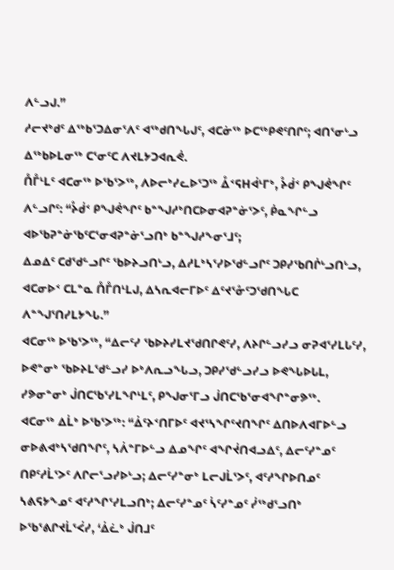ᐱᓪᓗᒍ.”
ᓱᓕᔪᒃᑯᑦ ᐃᖅᑲᕐᑐᐃᓂᕐᐱᑦ ᐊᖅᑯᑎᖓᒍᑦ, ᐊᑕᓃᖅ ᐅᑕᖅᑭᕙᑦᑎᒋᑦ; ᐊᑎᕐᓂᒡᓗ ᐃᖅᑲᐅᒪᓂᖅ ᑕᕐᓂᑦᑕ ᐱᔪᒪᔭᑐᐊᕆᕚ.
ᑍᒤᒻᒪᑦ ᐊᑕᓂᖅ ᐅᖃᕐᐳᖅ, ᐱᐅᓕᒃᓯᓚᐅᕐᑐᖅ ᐂᑉᕋᕼᐋᒻᒥᒃ, ᔧᑰᑉ ᑭᖑᕚᖏᑦ ᐱᓪᓗᒋᑦ: “ᔧᑰᑉ ᑭᖑᕚᖏᑦ ᑲᓐᖑᓱᒃᑎᑕᐅᓂᐊᕈᓐᓃᕐᐳᑦ, ᑮᓇᖏᓪᓗ ᐊᐅᖃᕈᓐᓃᖃᑦᑕᕐᓂᐊᕈᓐᓃᕐᓗᑎᒃ ᑲᓐᖑᓱᖕᓂᕐᒧᑦ;
ᐃᓄᐃᑦ ᑕᑯᖁᓪᓗᒋᑦ ᖃᐅᔨᓗᑎᒡᓗ, ᐃᓱᒪᒃᓴᕐᓯᐅᖁᓪᓗᒋᑦ ᑐᑭᓯᖃᑎᒌᒡᓗᑎᒡᓗ, ᐊᑕᓂᐅᑉ ᑕᒪᓐᓇ ᑍᒤᑎᒻᒪᒍ, ᐃᓴᕆᐊᓕᒥᐅᑦ ᐃᑦᔪᕐᓁᑦᑐᖁᑎᖓᑕ ᐱᓐᖑᕐᑎᓯᒪᔭᖓ.”
ᐊᑕᓂᖅ ᐅᖃᕐᐳᖅ, “ᐃᓕᑦᓯ ᖃᐅᔨᓯᒪᔪᖁᑎᒋᕙᑦᓯ, ᐱᔨᒋᓪᓗᓯᓗ ᓂᕈᐊᕐᓯᒪᒐᑦᓯ, ᐅᕙᓐᓂᒃ ᖃᐅᔨᒪᖁᓪᓗᓯ ᐅᒃᐱᕆᓗᖓᓗ, ᑐᑭᓯᖁᓪᓗᓯᓗ ᐅᕙᖓᐅᒐᒪ, ᓯᕗᓂᓐᓂᒃ ᒎᑎᑕᖃᕐᓯᒪᖏᒻᒪᑦ, ᑭᖑᓂᕐᒥᓗ ᒎᑎᑕᖃᕐᓂᐊᖏᓐᓂᕗᖅ.
ᐊᑕᓂᖅ ᐃᒫᒃ ᐅᖃᕐᐳᖅ: “ᐄᑦᔨᑉᑎᒥᐅᑦ ᐊᔪᕐᓴᖏᑦᔪᑎᖏᑦ ᐃᑎᐅᐱᐊᒥᐅᓪᓗ ᓂᐅᕕᐊᒃᓴᖁᑎᖏᑦ, ᓴᐲᓐᒥᐅᓪᓗ ᐃᓄᖏᑦ ᐊᖏᔫᑎᐊᓗᐃᑦ, ᐃᓕᑦᓯᓐᓄᑦ ᑎᑭᑦᓱᒫᕐᐳᑦ ᐱᒋᓕᕐᓗᓯᐅᒡᓗ; ᐃᓕᑦᓯᓐᓂᒃ ᒪᓕᒍᒫᕐᐳᑦ, ᐊᑦᓱᖏᐅᑎᓄᑦ ᓴᕕᕋᔭᖕᓄᑦ ᐊᑦᓱᖏᕐᓯᒪᓗᑎᒃ; ᐃᓕᑦᓯᓐᓄᑦ ᓵᑦᓯᓐᓄᑦ ᓰᖅᑯᕐᓗᑎᒃ ᐅᖃᕐᕕᒋᔪᒫᕐᐹᓯ, ‘ᐄᓛᒃ ᒎᑎᒧᑦ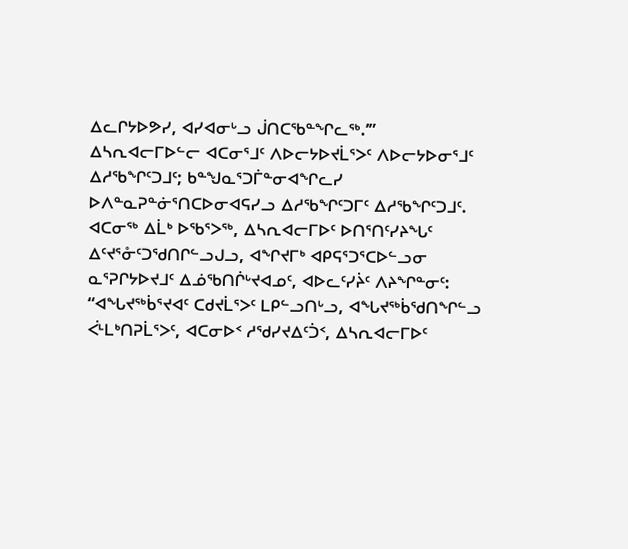ᐃᓚᒋᔭᐅᕗᓯ, ᐊᓯᐊᓂᒡᓗ ᒎᑎᑕᖃᓐᖏᓚᖅ.’”
ᐃᓴᕆᐊᓕᒥᐅᓪᓕ ᐊᑕᓂᕐᒧᑦ ᐱᐅᓕᔭᐅᔪᒫᕐᐳᑦ ᐱᐅᓕᔭᐅᓂᕐᒧᑦ ᐃᓱᖃᖏᑦᑐᒧᑦ; ᑲᓐᖑᓇᕐᑐᒦᓐᓂᐊᖏᓚᓯ ᐅᐱᓐᓇᕈᓐᓃᕐᑎᑕᐅᓂᐊᕋᓯᓗ ᐃᓱᖃᖏᑦᑐᒥᑦ ᐃᓱᖃᖏᑦᑐᒧᑦ.
ᐊᑕᓂᖅ ᐃᒫᒃ ᐅᖃᕐᐳᖅ, ᐃᓴᕆᐊᓕᒥᐅᑦ ᐅᑎᕐᑎᑦᓯᔨᖓᑦ ᐃᑦᔪᕐᓁᑦᑐᖁᑎᒋᓪᓗᒍᓗ, ᐊᖏᔪᒥᒃ ᐊᑭᕋᕐᑐᕐᑕᐅᓪᓗᓂ ᓇᕐᕈᒋᔭᐅᔪᒧᑦ ᐃᓅᖃᑎᒌᒡᔪᐊᓄᑦ, ᐊᐅᓚᑦᓯᔩᑦ ᐱᔨᖏᓐᓂᑦ: “ᐊᖓᔪᖅᑳᕐᔪᐊᑦ ᑕᑯᔪᒫᕐᐳᑦ ᒪᑭᓪᓗᑎᒡᓗ, ᐊᖓᔪᖅᑳᖁᑎᖏᓪᓗ ᐹᒻᒪᒃᑎᕈᒫᕐᐳᑦ, ᐊᑕᓂᐅᑉ ᓱᖁᓯᔪᐃᑦᑑᑉ, ᐃᓴᕆᐊᓕᒥᐅᑦ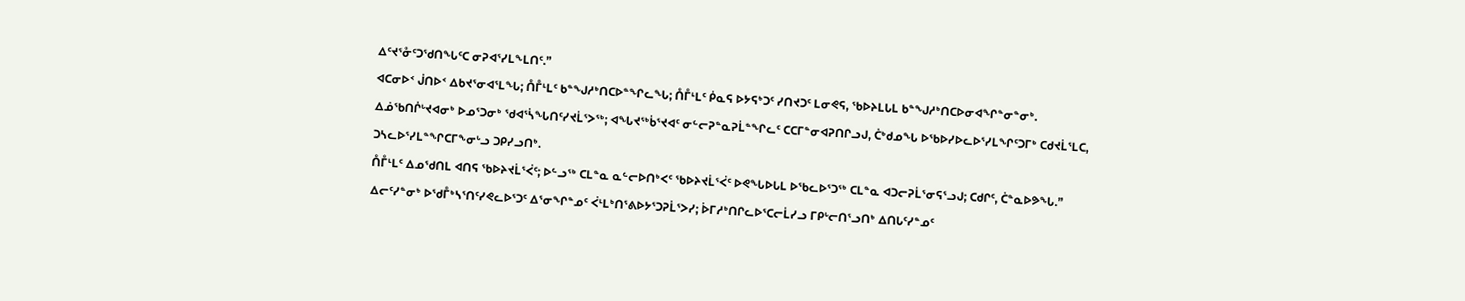ᐃᑦᔪᕐᓁᑦᑐᖁᑎᖓᑦᑕ ᓂᕈᐊᕐᓯᒪᖕᒪᑎᑦ.”
ᐊᑕᓂᐅᑉ ᒎᑎᐅᑉ ᐃᑲᔪᕐᓂᐊᕐᒪᖓ; ᑍᒤᒻᒪᑦ ᑲᓐᖑᓱᒃᑎᑕᐅᓐᖏᓚᖓ; ᑍᒤᒻᒪᑦ ᑮᓇᕋ ᐅᔭᕋᒃᑐᑦ ᓯᑎᔪᑐᑦ ᒪᓂᕙᕋ, ᖃᐅᔨᒪᒐᒪ ᑲᓐᖑᓱᒃᑎᑕᐅᓂᐊᖏᓐᓂᓐᓂᒃ.
ᐃᓅᖃᑎᒌᒡᔪᐊᓂᒃ ᐅᓄᕐᑐᓂᒃ ᖁᐊᕐᓵᖓᑎᑦᓯᔪᒫᕐᐳᖅ; ᐊᖓᔪᖅᑳᕐᔪᐊᑦ ᓂᓪᓕᕈᓐᓇᕈᒫᓐᖏᓚᑦ ᑕᑕᒥᓐᓂᐊᕈᑎᒋᓗᒍ, ᑖᒃᑯᓄᖓ ᐅᖃᐅᓯᐅᓚᐅᕐᓯᒪᖏᑦᑐᒥᒃ ᑕᑯᔪᒫᕐᒪᑕ, ᑐᓴᓚᐅᕐᓯᒪᓐᖏᑕᒥᖕᓂᒡᓗ ᑐᑭᓯᓗᑎᒃ.
ᑍᒤᒻᒪᑦ ᐃᓄᖁᑎᒪ ᐊᑎᕋ ᖃᐅᔨᔪᒫᕐᐹᑦ; ᐅᓪᓗᖅ ᑕᒪᓐᓇ ᓇᓪᓕᐅᑎᒃᐸᑦ ᖃᐅᔨᔪᒫᕐᐹᑦ ᐅᕙᖓᐅᒐᒪ ᐅᖃᓚᐅᕐᑐᖅ ᑕᒪᓐᓇ ᐊᑐᓕᕈᒫᕐᓂᕋᕐᓗᒍ; ᑕᑯᒋᑦ, ᑖᓐᓇᐅᕗᖓ.”
ᐃᓕᑦᓯᓐᓂᒃ ᐅᖁᒤᒃᓴᕐᑎᑦᓯᕙᓚᐅᕐᑐᑦ ᐃᕐᓂᖏᓐᓄᑦ ᐹᒻᒪᒃᑎᕐᕕᐅᔭᕐᑐᕈᒫᕐᐳᓯ; ᐆᒥᓱᒃᑎᒋᓚᐅᕐᑕᓕᒫᓯᓗ ᒥᑭᒡᓕᑎᕐᓗᑎᒃ ᐃᑎᒐᑦᓯᓐᓄᑦ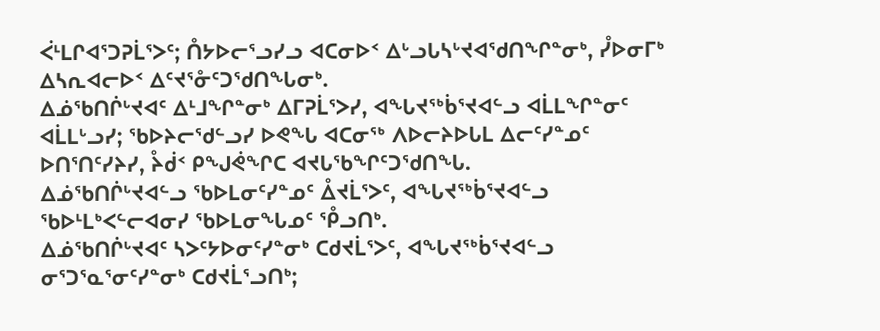ᐹᒻᒪᒋᐊᕐᑐᕈᒫᕐᐳᑦ; ᑍᔭᐅᓕᕐᓗᓯᓗ ᐊᑕᓂᐅᑉ ᐃᒡᓗᒐᓴᒡᔪᐊᖁᑎᖏᓐᓂᒃ, ᓮᐅᓂᒥᒃ ᐃᓴᕆᐊᓕᐅᑉ ᐃᑦᔪᕐᓁᑦᑐᖁᑎᖓᓂᒃ.
ᐃᓅᖃᑎᒌᒡᔪᐊᑦ ᐃᒻᒧᖏᓐᓂᒃ ᐃᒥᕈᒫᕐᐳᓯ, ᐊᖓᔪᖅᑳᕐᔪᐊᓪᓗ ᐊᒫᒪᖏᓐᓂᑦ ᐊᒫᒪᒡᓗᓯ; ᖃᐅᔨᓕᖁᓪᓗᓯ ᐅᕙᖓ ᐊᑕᓂᖅ ᐱᐅᓕᔨᐅᒐᒪ ᐃᓕᑦᓯᓐᓄᑦ ᐅᑎᕐᑎᑦᓯᔨᓯ, ᔧᑰᑉ ᑭᖑᕚᖏᑕ ᐊᔪᒐᖃᖏᑦᑐᖁᑎᖓ.
ᐃᓅᖃᑎᒌᒡᔪᐊᓪᓗ ᖃᐅᒪᓂᑦᓯᓐᓄᑦ ᐂᔪᒫᕐᐳᑦ, ᐊᖓᔪᖅᑳᕐᔪᐊᓪᓗ ᖃᐅᒻᒪᒃᐸᓪᓕᐊᓂᓯ ᖃᐅᒪᓂᖓᓄᑦ ᕾᓗᑎᒃ.
ᐃᓅᖃᑎᒌᒡᔪᐊᑦ ᓴᐳᑦᔭᐅᓂᑦᓯᓐᓂᒃ ᑕᑯᔪᒫᕐᐳᑦ, ᐊᖓᔪᖅᑳᕐᔪᐊᓪᓗ ᓂᕐᑐᕐᓇᕐᓂᑦᓯᓐᓂᒃ ᑕᑯᔪᒫᕐᓗᑎᒃ;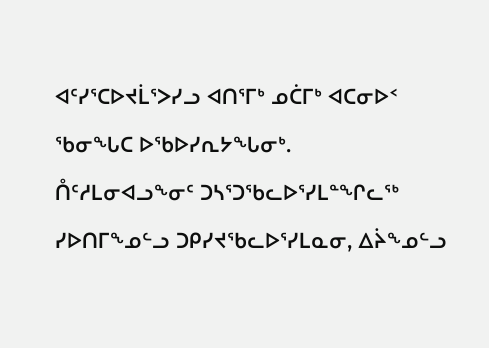ᐊᑦᓯᕐᑕᐅᔪᒫᕐᐳᓯᓗ ᐊᑎᕐᒥᒃ ᓄᑖᒥᒃ ᐊᑕᓂᐅᑉ ᖃᓂᖓᑕ ᐅᖃᐅᓯᕆᔭᖓᓂᒃ.
ᑍᑦᓱᒪᓂᐊᓗᖕᓂᑦ ᑐᓴᕐᑐᖃᓚᐅᕐᓯᒪᓐᖏᓚᖅ ᓯᐅᑎᒥᖕᓄᓪᓗ ᑐᑭᓯᔪᖃᓚᐅᕐᓯᒪᓇᓂ, ᐃᔩᖕᓄᓪᓗ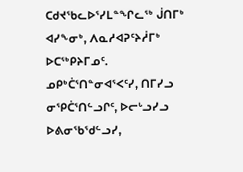ᑕᑯᔪᖃᓚᐅᕐᓯᒪᓐᖏᓚᖅ ᒎᑎᒥᒃ ᐊᓯᖕᓂᒃ, ᐱᓇᓱᐊᕈᑦᔨᓲᒥᒃ ᐅᑕᖅᑭᔨᒥᓄᑦ.
ᓄᑭᒃᑖᕐᑎᓐᓂᐊᕐᐸᑦᓯ, ᑎᒥᓯᓗ ᓂᕿᑖᕐᑎᓪᓗᒋᑦ, ᐅᓕᒡᓗᓯᓗ ᐅᕕᓂᖃᖁᓪᓗᓯ,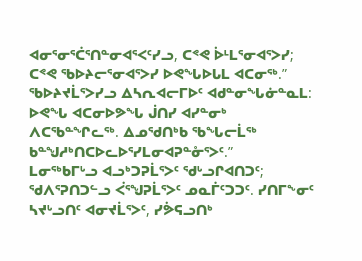ᐊᓂᕐᓂᕐᑖᕐᑎᓐᓂᐊᕐᐸᑦᓯᓗ, ᑕᕝᕙ ᐆᒻᒪᕐᓂᐊᕐᐳᓯ; ᑕᕝᕙ ᖃᐅᔨᓕᕐᓂᐊᕐᐳᓯ ᐅᕙᖓᐅᒐᒪ ᐊᑕᓂᖅ.”
ᖃᐅᔨᔪᒫᕐᐳᓯᓗ ᐃᓴᕆᐊᓕᒥᐅᑦ ᐊᑯᓐᓂᖓᓃᓐᓇᒪ: ᐅᕙᖓ ᐊᑕᓂᐅᕗᖓ ᒎᑎᓯ ᐊᓯᓐᓂᒃ ᐱᑕᖃᓐᖏᓚᖅ. ᐃᓄᖁᑎᒃᑲ ᖃᖓᓕᒫᖅ ᑲᓐᖑᓱᒃᑎᑕᐅᓚᐅᕐᓯᒪᓂᐊᕈᓐᓁᕐᐳᑦ.”
ᒪᓂᖅᑲᒥᒡᓗ ᐊᓗᒃᑐᕈᒫᕐᐳᑦ ᖁᒡᓗᒋᐊᑎᑐᑦ; ᖁᐱᕐᕈᑎᑐᓪᓗ ᐹᕐᖑᕈᒫᕐᐳᑦ ᓄᓇᒦᑦᑐᑐᑦ. ᓯᑎᒥᖕᓂᑦ ᓴᔪᒡᓗᑎᑦ ᐊᓂᔪᒫᕐᐳᑦ, ᓯᕘᕋᓗᑎᒃ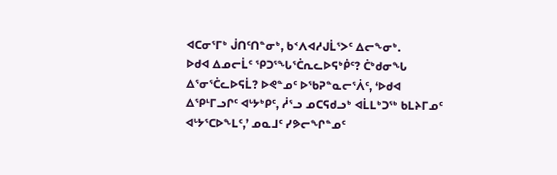ᐊᑕᓂᕐᒥᒃ ᒎᑎᑦᑎᓐᓂᒃ, ᑲᑉᐱᐊᓱᒍᒫᕐᐳᑦ ᐃᓕᖕᓂᒃ.
ᐅᑯᐊ ᐃᓄᓕᒫᑦ ᕿᑐᕐᖓᕐᑖᕆᓚᐅᕋᒃᑮᑦ? ᑖᒃᑯᓂᖓ ᐃᕐᓂᕐᑖᓚᐅᕋᒫ? ᐅᕙᓐᓄᑦ ᐅᖃᕈᓐᓇᓕᕐᐲᑦ, ‘ᐅᑯᐊ ᐃᕿᒻᒥᓗᒋᑦ ᐊᒡᔭᒃᑭᑦ, ᓲᕐᓗ ᓄᑕᕋᑯᓗᒃ ᐊᒫᒪᒃᑐᖅ ᑲᒪᔨᒥᓄᑦ ᐊᒡᔭᕐᑕᐅᖕᒪᑦ,’ ᓄᓇᒧᑦ ᓯᕗᓕᖏᓐᓄᑦ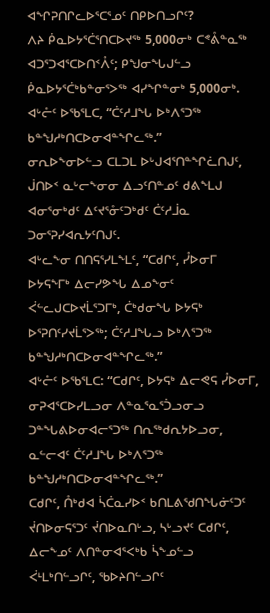ᐊᖏᕈᑎᒋᓚᐅᕐᑕᕐᓄᑦ ᑎᑭᐅᑎᓗᒋᑦ?
ᐱᔨ ᑮᓇᐅᔭᕐᑖᕐᑎᑕᐅᔪᖅ 5,000ᓂᒃ ᑕᕝᕔᓐᓇᖅ ᐊᑐᕐᑐᐊᕐᑕᐅᑎᑉᐰᑦ; ᑭᖑᓂᖓᒍᓪᓗ ᑮᓇᐅᔭᕐᑖᒃᑲᓐᓂᕐᐳᖅ ᐊᓯᖏᓐᓂᒃ 5,000ᓂᒃ.
ᐊᒡᓔᑦ ᐅᖃᕐᒪᑕ, “ᑖᑦᓱᒧᖓ ᐅᒃᐱᕐᑐᖅ ᑲᓐᖑᓱᒃᑎᑕᐅᓂᐊᓐᖏᓚᖅ.”
ᓂᕆᐅᖕᓂᐅᓪᓗ ᑕᒪᑐᒪ ᐅᒡᒍᐊᕐᑎᓐᖏᓛᑎᒍᑦ, ᒎᑎᐅᑉ ᓇᒡᓕᖕᓂᓂ ᐃᓗᑦᑎᓐᓄᑦ ᑯᕕᖕᒪᒍ ᐊᓂᕐᓂᒃᑯᑦ ᐃᑦᔪᕐᓁᑦᑐᒃᑯᑦ ᑖᑦᓱᒨᓇ ᑐᓂᕐᕈᓯᐊᕆᔭᑦᑎᒍᑦ.
ᐊᒡᓚᖕᓂ ᑎᑎᕋᕐᓯᒪᖕᒪᑦ, “ᑕᑯᒋᑦ, ᓮᐅᓂᒥ ᐅᔭᕋᖕᒥᒃ ᐃᓕᓯᕗᖓ ᐃᓄᖕᓂᑦ ᐹᓪᓚᒍᑕᐅᔪᒫᕐᑐᒥᒃ, ᑖᒃᑯᓂᖓ ᐅᔭᕋᒃ ᐅᕐᕈᑎᑦᓯᔪᒫᕐᐳᖅ; ᑖᑦᓱᒧᖓᓗ ᐅᒃᐱᕐᑐᖅ ᑲᓐᖑᓱᒃᑎᑕᐅᓂᐊᓐᖏᓚᖅ.”
ᐊᒡᓔᑦ ᐅᖃᕐᒪᑕ: “ᑕᑯᒋᑦ, ᐅᔭᕋᒃ ᐃᓕᕙᕋ ᓮᐅᓂᒥ, ᓂᕈᐊᕐᑕᐅᓯᒪᓗᓂ ᐱᓐᓇᕐᓇᕐᑑᓗᓂᓗ ᑐᓐᖓᕕᐅᓂᐊᓕᕐᑐᖅ ᑎᕆᖅᑯᕆᔭᐅᓗᓂ, ᓇᓪᓕᐊᑦ ᑖᑦᓱᒧᖓ ᐅᒃᐱᕐᑐᖅ ᑲᓐᖑᓱᒃᑎᑕᐅᓂᐊᓐᖏᓚᖅ.”
ᑕᑯᒋᑦ, ᑍᒃᑯᐊ ᓵᑖᓇᓯᐅᑉ ᑲᑎᒪᕕᖁᑎᖓᓃᑦᑐᑦ ᔫᑎᐅᓂᕋᕐᑐᑦ ᔫᑎᐅᓇᑎᒡᓗ, ᓴᒡᓗᔪᑦ ᑕᑯᒋᑦ, ᐃᓕᖕᓄᑦ ᐱᑎᓐᓂᐊᕐᐸᒃᑲ ᓵᖕᓄᓪᓗ ᐹᒻᒪᒃᑎᓪᓗᒋᑦ, ᖃᐅᔨᑎᓪᓗᒋᑦ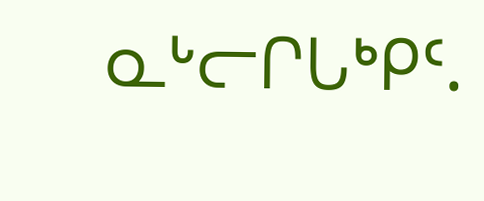ᓇᒡᓕᒋᒐᒃᑭᑦ.